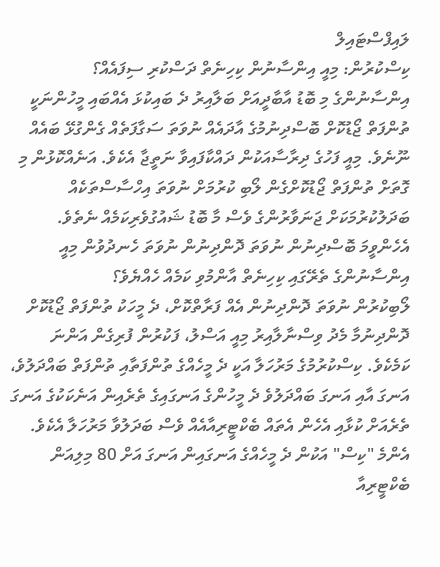ލައިފްސްޓައިލް
ކިސްކުރުން: މިއީ އިންސާނުން ކިހިނެތް ދަސްކުރި ސިފައެއް؟
އިންސާނުންގެ މި ބޮޑު އާބާދީއަށް ބަލާއިރު ދެ ބައިކުޅަ އެއްބައި މީހުންނަކީ ތުންފަތް ޖޯޑުކޮށް ބޮސްދިނުމުގެ އާދައެއް ނުވަތަ ސަގާފަތެއް ގެންގުޅޭ ބައެއް ނޫނެވެ. މިއީ ފަހުގެ ދިރާސާއަކުން ދައްކާފައިވާ ނަތީޖާ އެކެވެ. އަނެއްކޮޅުން މި ގޮތަށް ތުންފަތް ޖޯޑުކޮށްގެން ލޯބި ކުރުމަށް ނުވަތަ އިހްސާސްތަކެއް ބަދަލުކުރުމަކަށް ޖަނަވާރުންގެ ވެސް މާ ބޮޑު ޝައުގުވެރިކަމެއް ނެތެވެ.
އެހެންވީމަ ބޮސްދިނުން ނުވަތަ ދޮންދިނުން ނުވަތަ ހެނދުވުން މިއީ އިންސާނުންގެ ތެރޭގައި ކިހިނެތް އާންމުވި ކަމެއް ހެއްޔެވެ؟
ލޯބިކުރުން ނުވަތަ ދޮންދިނުން އެއް ފަރާތްކޮށް، ދެ މީހަކު ތުންފަތް ޖޯޑުކޮށް ދޮންދިނުމާ މެދު ވިސްނާލާއިރު މިއީ އަސްލު، ފަކުރުން ފުރިގެން އަންނަ ކަމެކެވެ. ކިސްކުރުމުގެ މަރުހަލާ އަކީ ދެ މީހެއްގެ ތުންފަތާއި ތުންފަތް ބައްދަލުވެ، އަނގަ އާއި އަނގަ ބައްދަލުވެ ދެ މީހުންގެ އަނގައިގެ ތެރެއިން އަނެކަކުގެ އަނގަ ތެރެއަށް ކުޅާއި އެހެން އެތައް ބެކްޓީރިއާއެއް ވެސް ބަދަލުވާ މަރުހަލާ އެކެވެ.
އެންމެ "ކިސް" އަކުން ދެ މީހެއްގެ އަނގައިން އަނގަ އަށް 80 މިލިއަން ބެކްޓީރިއާ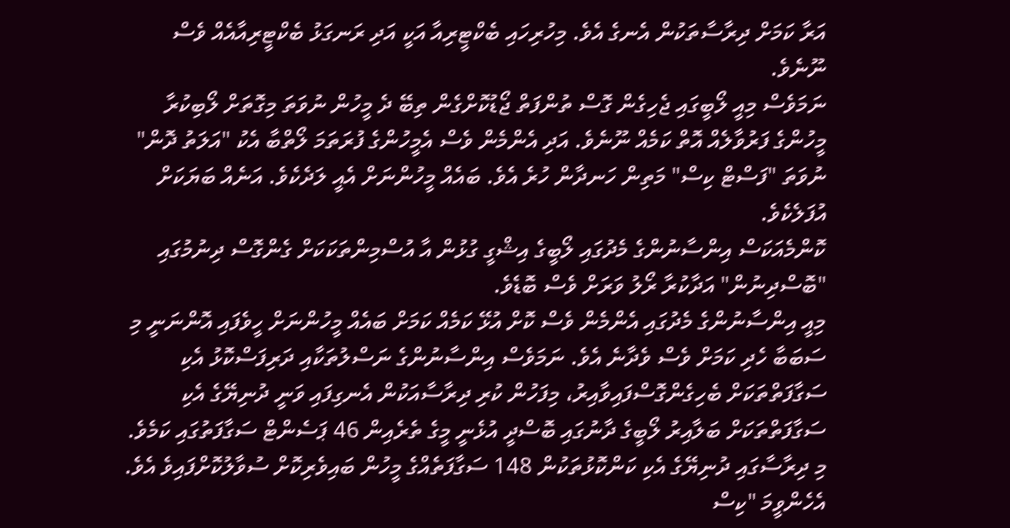އަރާ ކަމަށް ދިރާސާތަކުން އެނގެ އެވެ. މިހުރިހައި ބެކްޓީރިއާ އަކީ އަދި ރަނގަޅު ބެކްޓީރިއާއެއް ވެސް ނޫނެވެ.
ނަމަވެސް މިއީ ލޯބީގައި ޖެހިގެން ގޮސް ތުންފަތް ޖޯޑުކޮށްގެން ތިބޭ ދެ މީހުން ނުވަތަ މިގޮތަށް ލޯބިކުރާ މީހުންގެ ފަރުވާލެއް އޮތް ކަމެއް ނޫނެވެ. އަދި އެންމެން ވެސް އެމީހުންގެ ފުރަތަމަ ލޯތްބާ އެކު "އަލަތު ދޮން" ނުވަތަ "ފަސްޓް ކިސް" މަތިން ހަނދާން ހުރެ އެވެ. ބައެއް މީހުންނަށް އެއީ ލަދެކެވެ. އަނެއް ބަޔަކަށް އުފަލެކެވެ.
ކޮންމެއަކަސް އިންސާނުންގެ މެދުގައި ލޯބީގެ އިޝްގީ ގުޅުން އާ އުސްމިންތަކަކަށް ގެންގޮސް ދިނުމުގައި "ބޮސްދިނުން" އަދާކުރާ ރޯލު ވަރަށް ވެސް ބޮޑެވެ.
މިއީ އިންސާނުންގެ މެދުގައި އެންމެން ވެސް ކޮށް އުޅޭ ކަމެއް ކަމަށް ބައެއް މީހުންނަށް ހީވެފައި އޮންނަނީ މި ސަބަބާ ހެދި ކަމަށް ވެސް ވެދާނެ އެވެ. ނަމަވެސް އިންސާނުންގެ ނަސްލުތަކާއި ދަރިފަސްކޮޅު އެކި ސަގާފަތްތަކަށް ބެހިގެންގޮސްފައިވާއިރު، މިފަހުން ކުރި ދިރާސާއަކުން އެނގިފައި ވަނީ ދުނިޔޭގެ އެކި ސަގާފަތްތަކަށް ބަލާއިރު ލޯބީގެ ދާނުގައި ބޮސްދީ އުޅެނީ މީގެ ތެރެއިން 46 ޕަސެންޓް ސަގާފަތުގައި ކަމެވެ.
މި ދިރާސާގައި ދުނިޔޭގެ އެކި ކަންކޮޅުތަކުން 148 ސަގާފަތެއްގެ މީހުން ބައިވެރިކޮށް ސުވާލުކޮށްފައިވެ އެވެ.
އެހެންވީމަ "ކިސް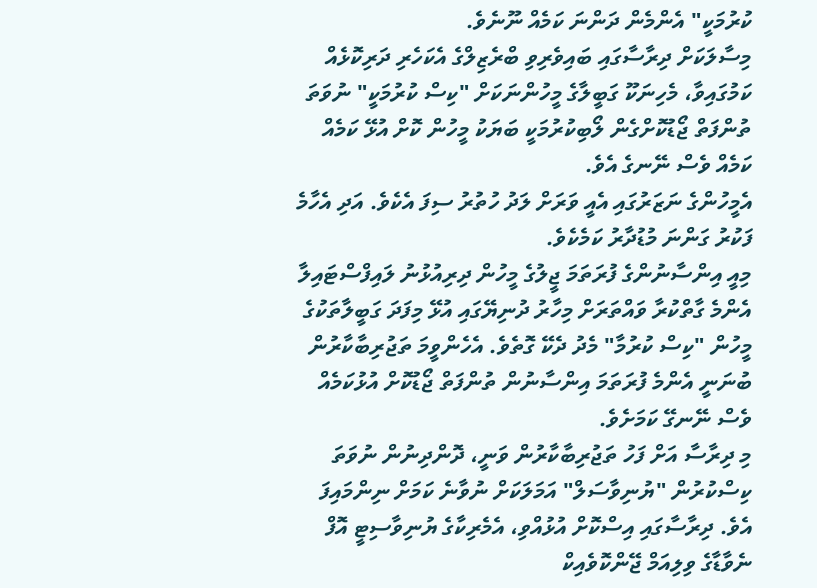ކުރުމަކީ" އެންމެން ދަންނަ ކަމެއް ނޫނެވެ.
މިސާލަކަށް ދިރާސާގައި ބައިވެރިވި ބްރެޒިލްގެ އެކަހެރި ދަރިކޮޅެއް ކަމުގައިވާ، މެހިނަކޫ ގަބީލާގެ މީހުންނަކަށް "ކިސް ކުރުމަކީ" ނުވަތަ ތުންފަތް ޖޯޑުކޮށްގެން ލޯބިކުރުމަކީ ބަޔަކު މީހުން ކޮށް އުޅޭ ކަމެއް ކަމެއް ވެސް ނޭނގެ އެވެ.
އެމީހުންގެ ނަޒަރުގައި އެއީ ވަރަށް ލަދު ހުތުރު ސިފަ އެކެވެ. އަދި އެހާމެ ފަކުރު ގަންނަ މުޑުދާރު ކަމެކެވެ.
މިއީ އިންސާނުންގެ ފުރަތަމަ ޖީލުގެ މީހުން ދިރިއުޅުނު ލައިފްސްޓައިލާ އެންމެ ގާތްކުރާ ވައްތަރަށް މިހާރު ދުނިޔޭގައި އުޅޭ މިފަދަ ގަބީލާތަކުގެ މީހުން "ކިސް ކުރުމާ" މެދު ދެކޭ ގޮތެވެ. އެހެންވީމަ ތަޖުރިބާކާރުން ބުނަނީ އެންމެ ފުރަތަމަ އިންސާނުން ތުންފަތް ޖޯޑުކޮށް އުޅުކަމެއް ވެސް ނޭނގޭ ކަމަށެވެ.
މި ދިރާސާ އަށް ފަހު ތަޖުރިބާކާރުން ވަނީ، ދޮންދިނުން ނުވަތަ ކިސްކުރުން "ޔުނިވާސަލް" އަމަލަކަށް ނުވާނެ ކަމަށް ނިންމައިފަ އެވެ. ދިރާސާގައި އިސްކޮށް އުޅުއްވި، އެމެރިކާގެ ޔުނިވާސިޓީ އޮފް ނެވާޑާގެ ވިލިއަމް ޖޭންކޮވެއިކް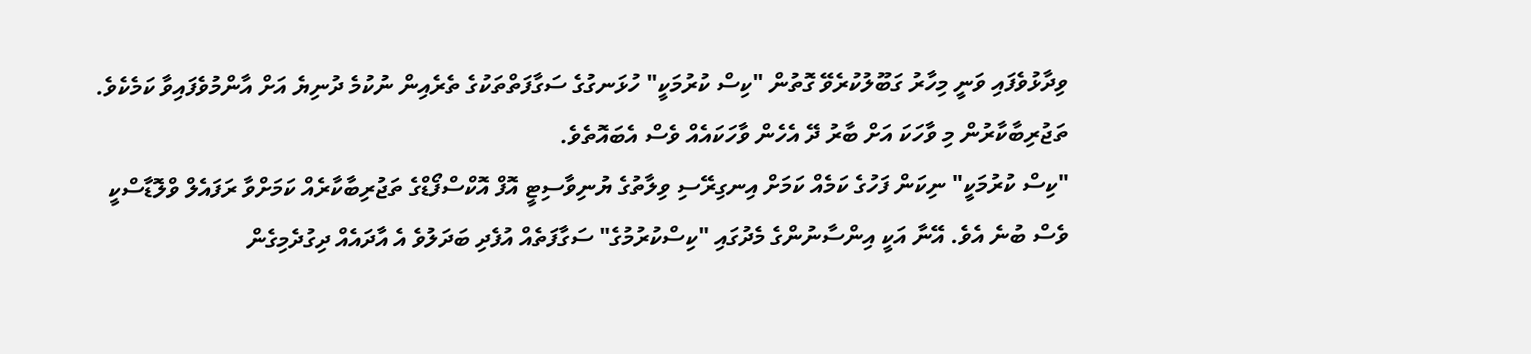ވިދާޅުވެފައި ވަނީ މިހާރު ގަބޫލުކުރެވޭ ގޮތުން "ކިސް ކުރުމަކީ" ހުޅަނގުގެ ސަގާފަތްތަކުގެ ތެރެއިން ނުކުމެ ދުނިޔެ އަށް އާންމުވެފައިވާ ކަމެކެވެ.
ތަޖުރިބާކާރުން މި ވާހަކަ އަށް ބާރު ދޭ އެހެން ވާހަކައެއް ވެސް އެބައޮތެވެ.
"ކިސް ކުރުމަކީ" ނިކަން ފަހުގެ ކަމެއް ކަމަށް އިނގިރޭސި ވިލާތުގެ ޔުނިވާސިޓީ އޮފް އޮކްސްފޯޑްގެ ތަޖުރިބާކާރެއް ކަމަށްވާ ރަފައެލް ވްލޮޑާސްކީ ވެސް ބުނެ އެވެ. އޭނާ އަކީ އިންސާނުންގެ މެދުގައި "ކިސްކުރުމުގެ" ސަގާފަތެއް އުފެދި ބަދަލުވެ އެ އާދައެއް ދިގުދެމިގެން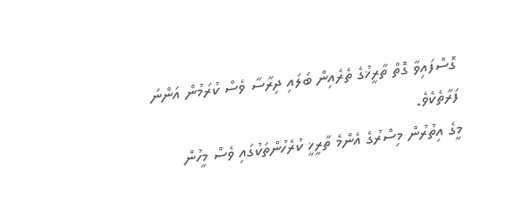ގޮސްފައިވާ ގޮތް ތާރީޚުގެ ތެރެއިން ބަލައި ދިރާސާ ވެސް ކުރަމުން އަންނަ ފަރާތެކެވެ.
މީގެ އިތުރުން މިސްރުގެ އެންމެ ތާރީޚީ ކުރެހުންތަކުގައި ވެސް މީހުން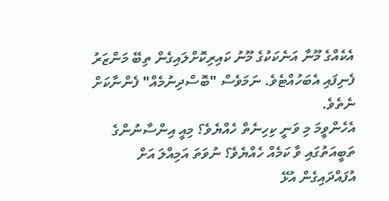އެކެއްގެ މޫނާ އަނެކަކުގެ މޫނު ކައިރިކޮށްލައިގެން ތިބޭ މަންޒަރު ފެނިފައި އެބަހުއްޓެވެ. ނަމަވެސް "ބޮސްދިނުމެއް" ފެންނާކަށް ނެތެވެ.
އެހެންވީމަ މި ވަނީ ކިހިނެތް ހެއްޔެވެ؟ މިއީ އިންސާނުންގެ ތަބީއަތުގައި ވާ ކަމެއް ހެއްޔެވެ؟ ނުވަތަ އަމިއްލަ އަށް އުފައްދައިގެން އުޅޭ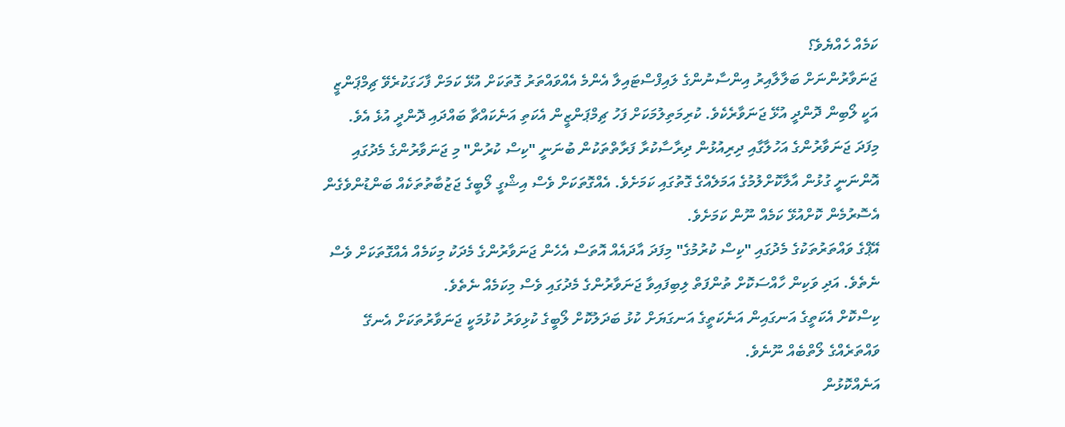ކަމެއް ހެއްޔެވެ؟
ޖަނަވާރުންނަށް ބަލާލާއިރު އިންސާނުންގެ ލައިފްސްޓައިލާ އެންމެ އެއްވައްތަރު ގޮތަކަށް އުޅޭ ކަމަށް ފާހަގަކުރެވޭ ޗިމްޕަންޒީ އަކީ ލޯބިން ދޮންދީ އުޅޭ ޖަނަވާރެކެވެ. ކުރިމަތިލުމަކަށް ފަހު ޗިމްޕަންޒީން އެކަތި އަނެކައްޗާ ބައްދައި ދޮންދީ އުޅެ އެވެ.
މިފަދަ ޖަނަވާރުންގެ އަހުލާގާއި ދިރިއުޅުން ދިރާސާކުރާ ފަރާތްތަކުން ބުނަނީ "ކިސް ކުރުން" މި ޖަނަވާރުންގެ މެދުގައި އޮންނަނީ ގުޅުން އާލާކޮށްލުމުގެ އަމަލެއްގެ ގޮތުގައި ކަމަށެވެ. އެއްގޮތަކަށް ވެސް އިޝްގީ ލޯބީގެ ޖަޒުބާތުތަކެއް ބަންޑުންވެގެން އެސޮރުމެން ކޮށްއުޅޭ ކަމެއް ނޫން ކަމަށެވެ.
އޭޕްގެ ވައްތަރުތަކުގެ މެދުގައި "ކިސް ކުރުމުގެ" މިފަދަ އާދައެއް އޮތަސް އެހެން ޖަނަވާރުންގެ މެދަކު މިކަމެއް އެއްގޮތަކަށް ވެސް ނެތެވެ. އަދި ވަކިން ހާއްސަކޮށް ތުންފަތް ލިބިފައިވާ ޖަނަވާރުންގެ މެދުގައި ވެސް މިކަމެއް ނެތެވެ.
ކިސްކޮށް އެކަތީގެ އަނގައިން އަނެކަތީގެ އަނގަޔަށް ކުޅު ބަދަލުކޮށް ލޯބީގެ ކުޅިވަރު ކުޅުމަކީ ޖަނަވާރުތަކަށް އެނގޭ ވައްތަރެއްގެ ލޯތްބެއް ނޫނެވެ.
އަނެއްކޮޅުން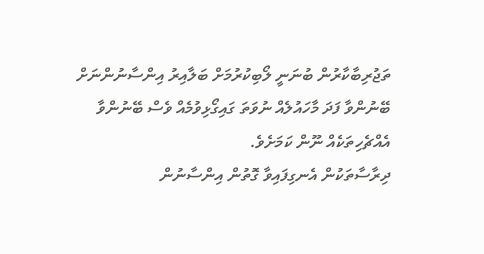ތަޖުރިބާކާރުން ބުނަނީ ލޯބިކުރުމަށް ބަލާއިރު އިންސާނުންނަށް ބޭނުންވާ ފަދަ މާހައުލެއް ނުވަތަ ގައިގޯޅިވުމެއް ވެސް ބޭނުންވާ އެއްޗެހިތަކެއް ނޫން ކަމަށެވެ.
ދިރާސާތަކުން އެނގިފައިވާ ގޮތުން އިންސާނުން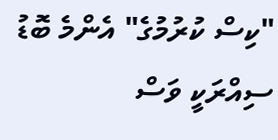"ކިސް ކުރުމުގެ" އެންމެ ބޮޑު ސިއްރަކީ ވަސް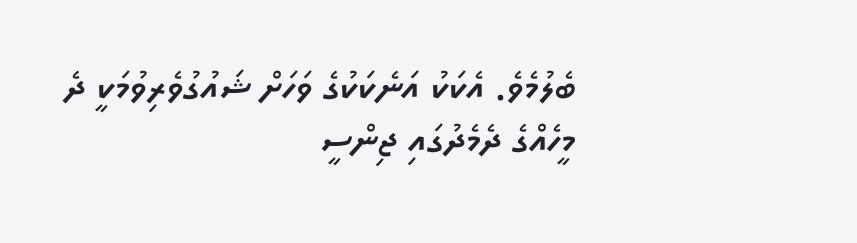ބެލުމެވެ. އެކަކު އަނެކަކުގެ ވަހަށް ޝައުގުވެރިވުމަކީ ދެ މީހެއްގެ ދެމެދުގައި ޖިންސީ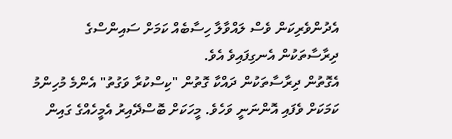އެދުންވެރިކަން ވެސް ލައްވާލާ ހިސާބެއް ކަމަށް ސައިންސްގެ ދިރާސާތަކުން އެނގިފައިވެ އެވެ.
އެގޮތުން ދިރާސާތަކުން ދައްކާ ގޮތުން "ކިސްކުރާ ވަގުތު" އެންމެ މުހިންމު ކަމަކަށް ވެފައި އޮންނަނީ ވަހެވެ. މީހަކަށް ބޮސްދޭއިރު އެމީހެއްގެ ގައިން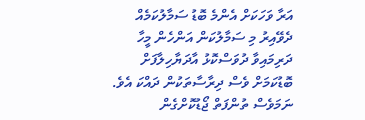އަރާ ވަހަކަށް އެންމެ ބޮޑު ސަމާލުކަމެއް ދެވޭއިރު މި ސަމާލުކަން އަންހެން މީހާ ދަރިމައިވާ ދުވަސްކޮޅު އާދަޔާހިލާފަށް ބޮޑުކަމަށް ވެސް ދިރާސާތަކުން ދައްކަ އެވެ.
ނަމަވެސް ތުންފަތް ޖޯޑުކޮށްގެން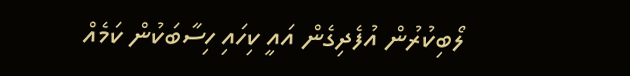ލޯބިކުރުން އުފެދިގެން އައީ ކިހައި ހިސާބަކުން ކަމެއް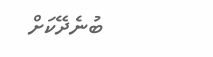ބުނެދޭކަށް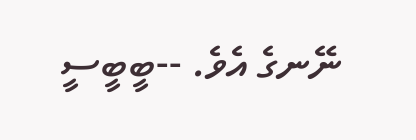ނޭނގެ އެވެ. --ބީބީސީ